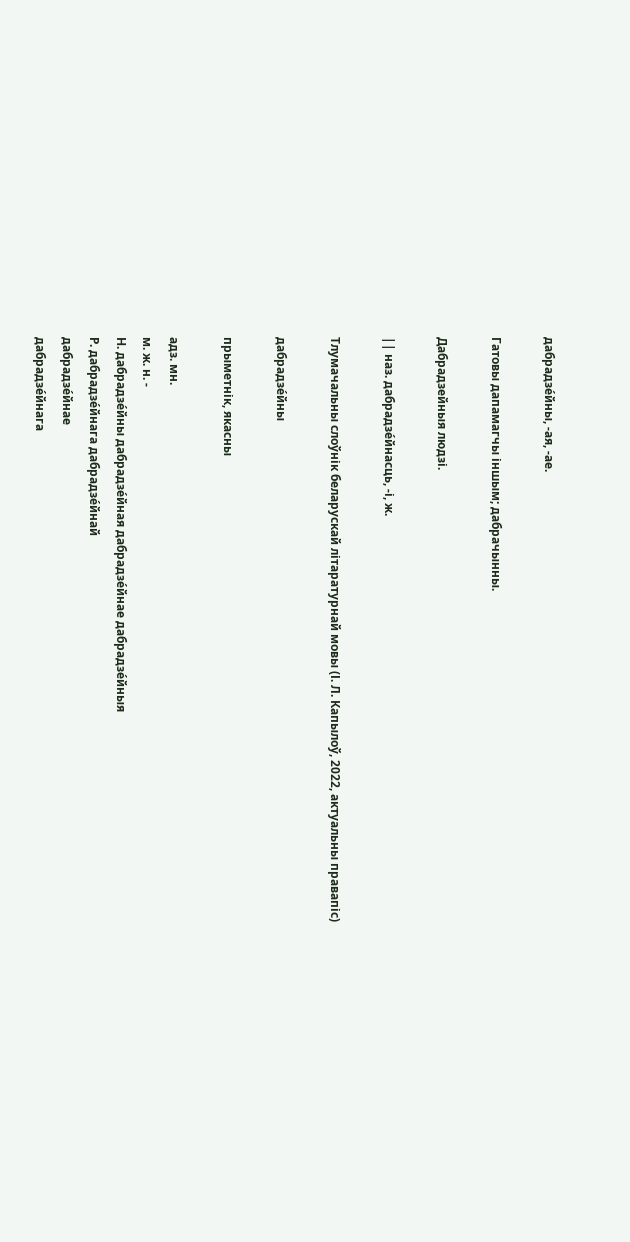дабрадзе́йны, -ая, -ае.

Гатовы дапамагчы іншым; дабрачынны.

Дабрадзейныя людзі.

|| наз. дабрадзе́йнасць, -і, ж.

Тлумачальны слоўнік беларускай літаратурнай мовы (І. Л. Капылоў, 2022, актуальны правапіс)

дабрадзе́йны

прыметнік, якасны

адз. мн.
м. ж. н. -
Н. дабрадзе́йны дабрадзе́йная дабрадзе́йнае дабрадзе́йныя
Р. дабрадзе́йнага дабрадзе́йнай
дабрадзе́йнае
дабрадзе́йнага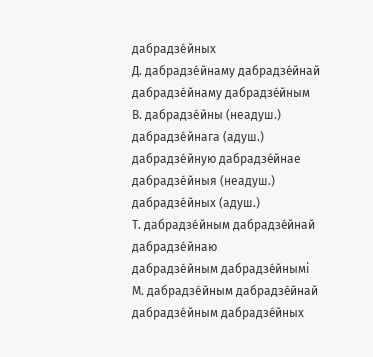дабрадзе́йных
Д. дабрадзе́йнаму дабрадзе́йнай дабрадзе́йнаму дабрадзе́йным
В. дабрадзе́йны (неадуш.)
дабрадзе́йнага (адуш.)
дабрадзе́йную дабрадзе́йнае дабрадзе́йныя (неадуш.)
дабрадзе́йных (адуш.)
Т. дабрадзе́йным дабрадзе́йнай
дабрадзе́йнаю
дабрадзе́йным дабрадзе́йнымі
М. дабрадзе́йным дабрадзе́йнай дабрадзе́йным дабрадзе́йных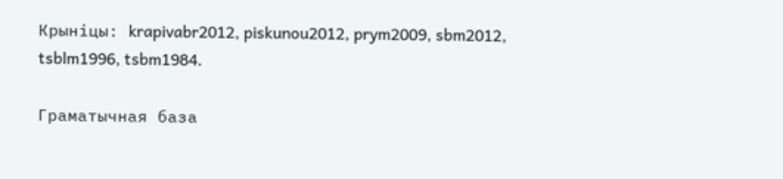Крыніцы: krapivabr2012, piskunou2012, prym2009, sbm2012, tsblm1996, tsbm1984.

Граматычная база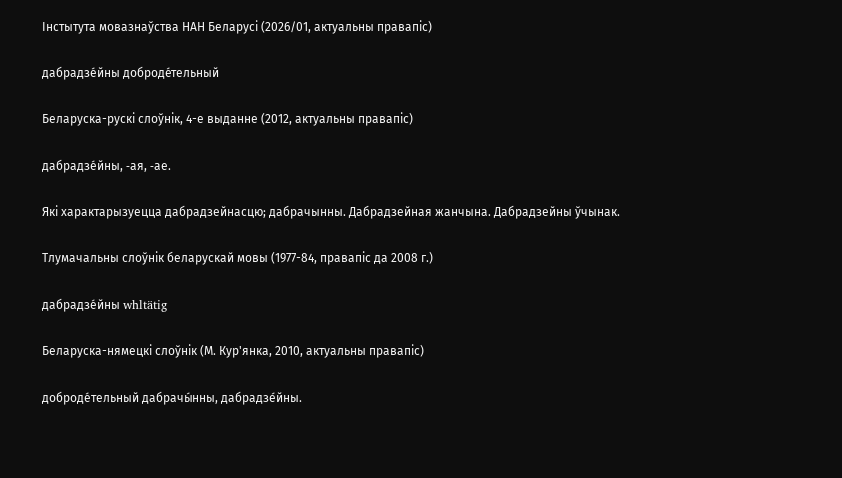Інстытута мовазнаўства НАН Беларусі (2026/01, актуальны правапіс)

дабрадзе́йны доброде́тельный

Беларуска-рускі слоўнік, 4-е выданне (2012, актуальны правапіс)

дабрадзе́йны, ‑ая, ‑ае.

Які характарызуецца дабрадзейнасцю; дабрачынны. Дабрадзейная жанчына. Дабрадзейны ўчынак.

Тлумачальны слоўнік беларускай мовы (1977-84, правапіс да 2008 г.)

дабрадзе́йны whltätig

Беларуска-нямецкі слоўнік (М. Кур'янка, 2010, актуальны правапіс)

доброде́тельный дабрачы́нны, дабрадзе́йны.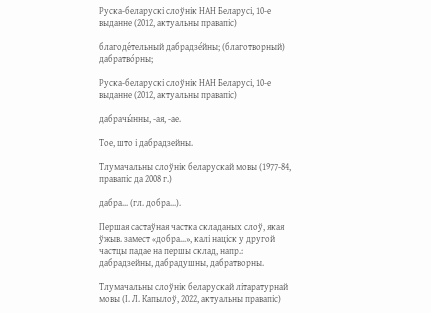Руска-беларускі слоўнік НАН Беларусі, 10-е выданне (2012, актуальны правапіс)

благоде́тельный дабрадзе́йны; (благотворный) дабратво́рны;

Руска-беларускі слоўнік НАН Беларусі, 10-е выданне (2012, актуальны правапіс)

дабрачы́нны, ‑ая, ‑ае.

Тое, што і дабрадзейны.

Тлумачальны слоўнік беларускай мовы (1977-84, правапіс да 2008 г.)

дабра... (гл. добра...).

Першая састаўная частка складаных слоў, якая ўжыв. замест «добра...», калі націск у другой частцы падае на першы склад, напр.: дабрадзейны, дабрадушны, дабратворны.

Тлумачальны слоўнік беларускай літаратурнай мовы (І. Л. Капылоў, 2022, актуальны правапіс)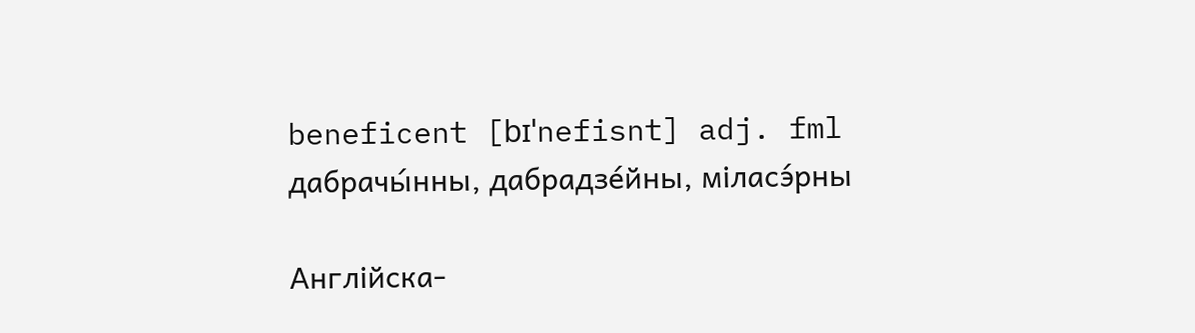beneficent [bɪˈnefisnt] adj. fml дабрачы́нны, дабрадзе́йны, міласэ́рны

Англійска-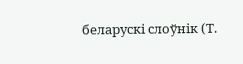беларускі слоўнік (Т.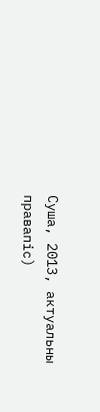Суша, 2013, актуальны правапіс)